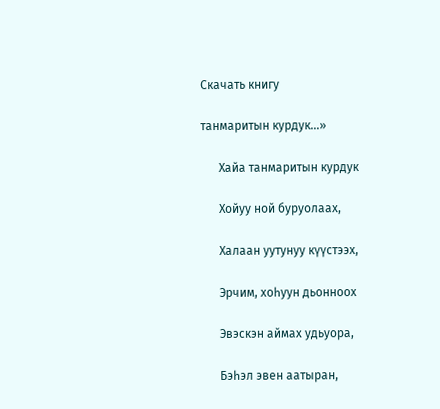Скачать книгу

танмаритын курдук…»

      Хайа танмаритын курдук

      Хойуу ной буруолаах,

      Халаан уутунуу күүстээх,

      Эрчим, хоһуун дьонноох

      Эвэскэн аймах удьуора,

      Бэһэл эвен аатыран,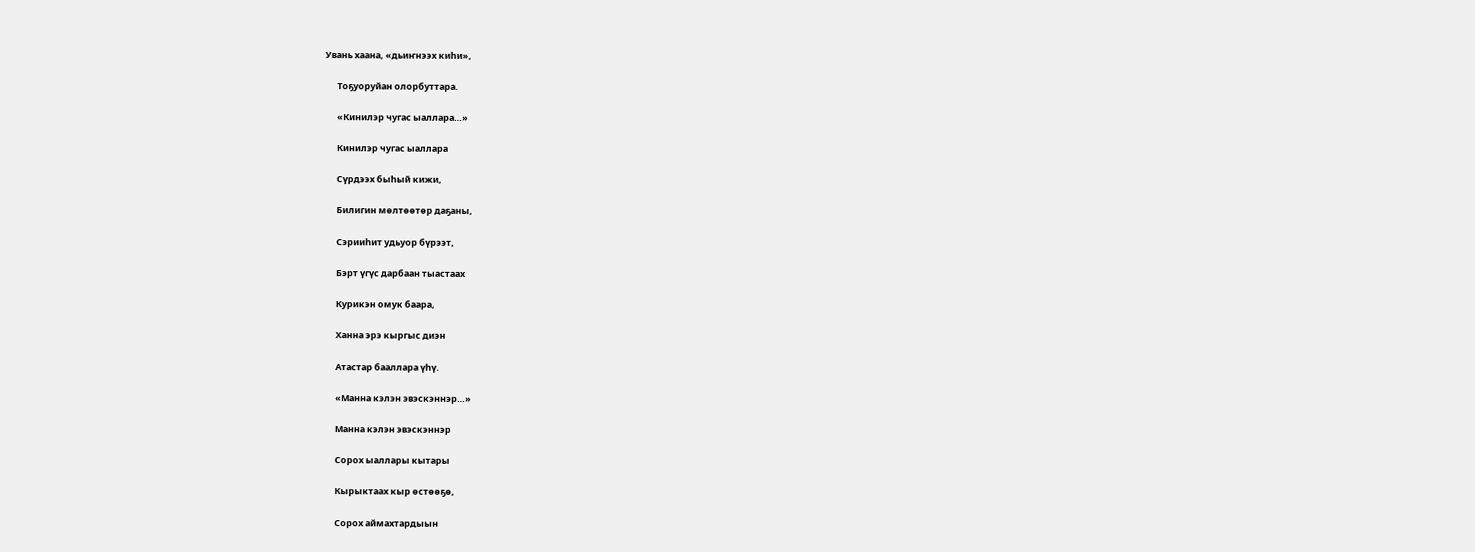Увань хаана, «дьиҥнээх киһи»,

      Тоҕуоруйан олорбуттара.

      «Кинилэр чугас ыаллара…»

      Кинилэр чугас ыаллара

      Сүрдээх быһый кижи,

      Билигин мөлтөөтөр даҕаны,

      Сэрииһит удьуор бүрээт,

      Бэрт үгүс дарбаан тыастаах

      Курикэн омук баара,

      Ханна эрэ кыргыс диэн

      Атастар бааллара үһү.

      «Манна кэлэн эвэскэннэр…»

      Манна кэлэн эвэскэннэр

      Сорох ыаллары кытары

      Кырыктаах кыр өстөөҕө,

      Сорох аймахтардыын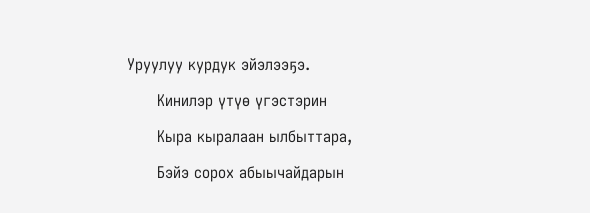Уруулуу курдук эйэлээҕэ.

      Кинилэр үтүө үгэстэрин

      Кыра кыралаан ылбыттара,

      Бэйэ сорох абыычайдарын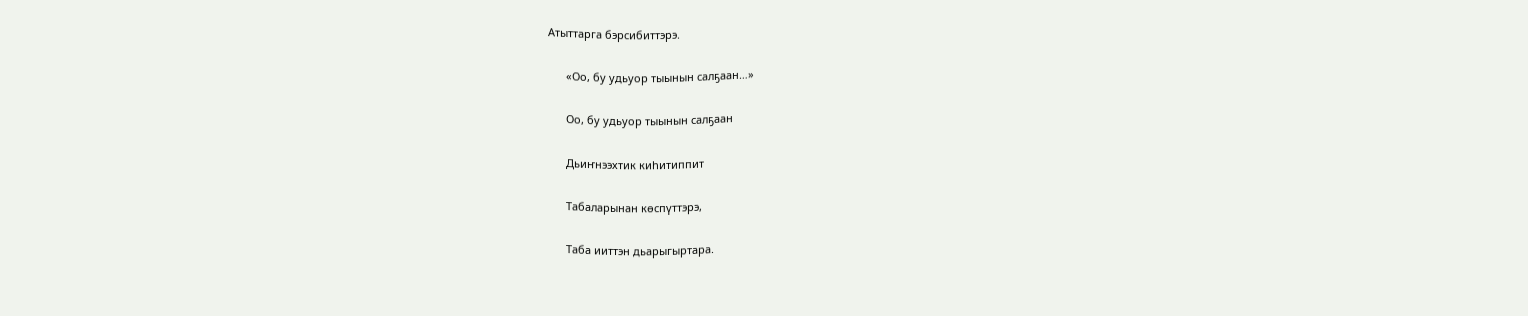Атыттарга бэрсибиттэрэ.

      «Оо, бу удьуор тыынын салҕаан…»

      Оо, бу удьуор тыынын салҕаан

      Дьиҥнээхтик киһитиппит

      Табаларынан көспүттэрэ,

      Таба ииттэн дьарыгыртара.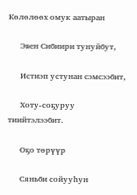Көлөлөөх омук аатыран

      Эвен Сибиири тунуйбут,

      Истиэп устунан сэмсээбит,

      Хоту-соҕуруу тиийтэлээбит.

      Оҕо төрүүр

      Сяньби сойууһун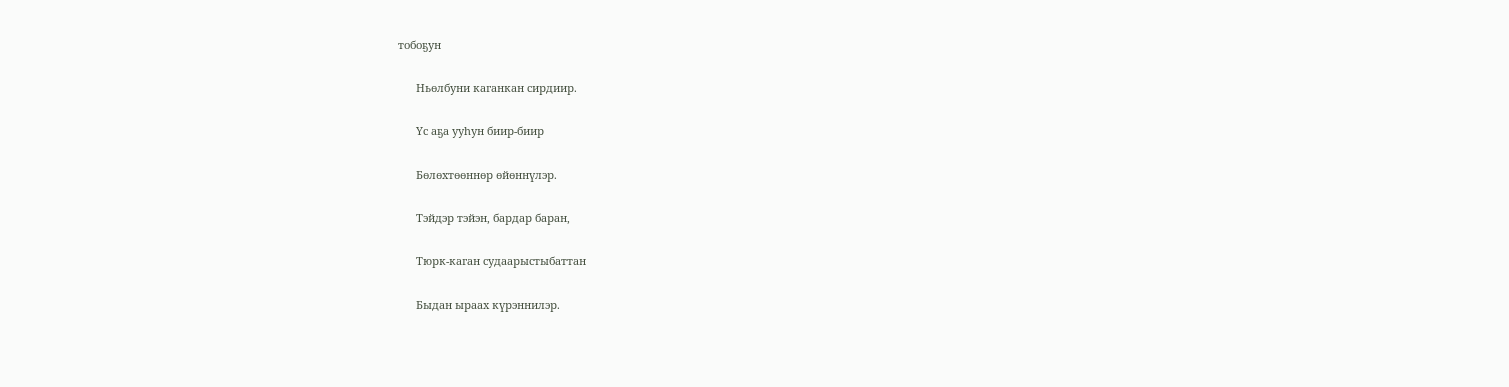тобоҕун

      Ньөлбуни каганкан сирдиир.

      Үс аҕа ууһун биир-биир

      Бөлөхтөөннөр өйөннүлэр.

      Тэйдэр тэйэн, бардар баран,

      Тюрк-каган судаарыстыбаттан

      Быдан ыраах күрэннилэр.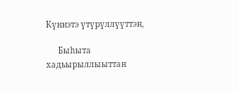Күннэтэ үтүрүллүүттэн,

      Быһыта хадьырыллыыттан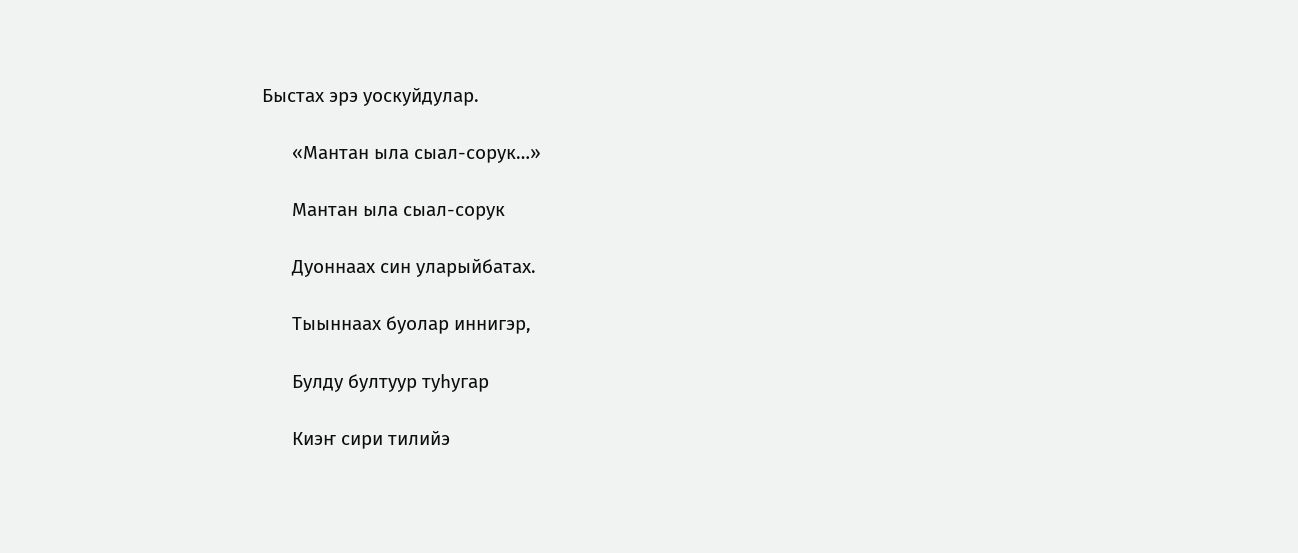Быстах эрэ уоскуйдулар.

      «Мантан ыла сыал-сорук…»

      Мантан ыла сыал-сорук

      Дуоннаах син уларыйбатах.

      Тыыннаах буолар иннигэр,

      Булду бултуур туһугар

      Киэҥ сири тилийэ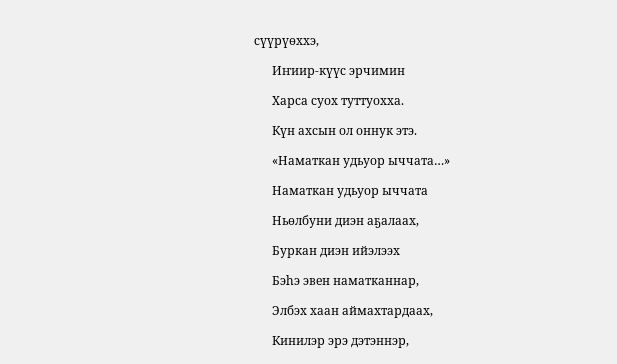сүүрүөххэ,

      Иҥиир-күүс эрчимин

      Харса суох туттуохха.

      Күн ахсын ол оннук этэ.

      «Наматкан удьуор ыччата…»

      Наматкан удьуор ыччата

      Ньөлбуни диэн аҕалаах,

      Буркан диэн ийэлээх

      Бэһэ эвен наматканнар,

      Элбэх хаан аймахтардаах,

      Кинилэр эрэ дэтэннэр,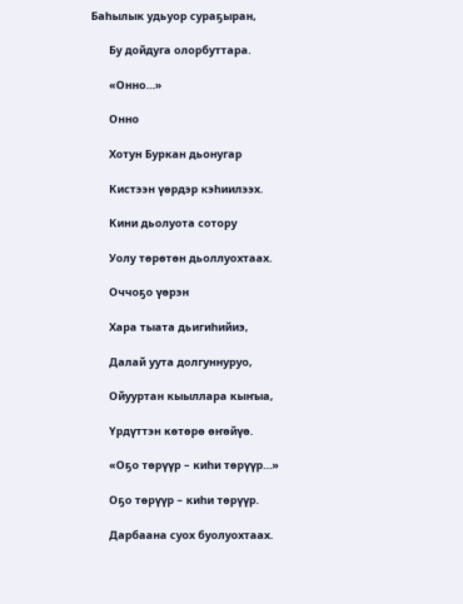Баһылык удьуор сураҕыран,

      Бу дойдуга олорбуттара.

      «Онно…»

      Онно

      Хотун Буркан дьонугар

      Кистээн үөрдэр кэһиилээх.

      Кини дьолуота сотору

      Уолу төрөтөн дьоллуохтаах.

      Оччоҕо үөрэн

      Хара тыата дьигиһийиэ,

      Далай уута долгуннуруо,

      Ойууртан кыыллара кыҥыа,

      Үрдүттэн көтөрө өҥөйүө.

      «Оҕо төрүүр – киһи төрүүр…»

      Оҕо төрүүр – киһи төрүүр.

      Дарбаана суох буолуохтаах.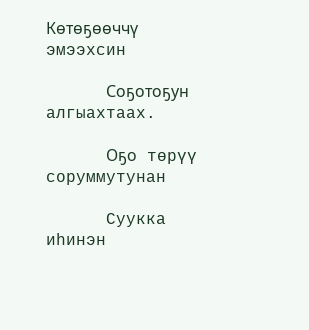Көтөҕөөччү эмээхсин

      Соҕотоҕун алгыахтаах.

      Оҕо төрүү соруммутунан

      Суукка иһинэн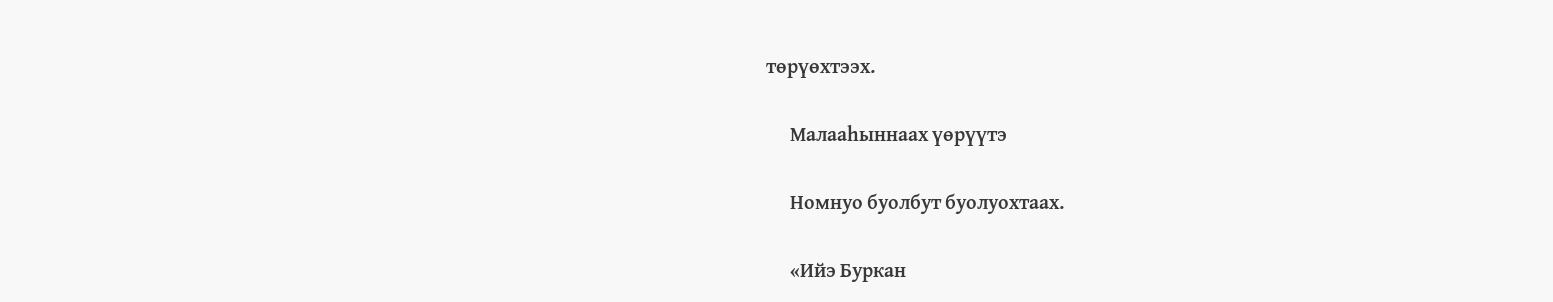төрүөхтээх.

      Малааһыннаах үөрүүтэ

      Номнуо буолбут буолуохтаах.

      «Ийэ Буркан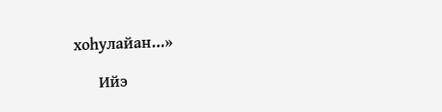хоһулайан…»

      Ийэ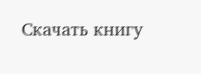Скачать книгу